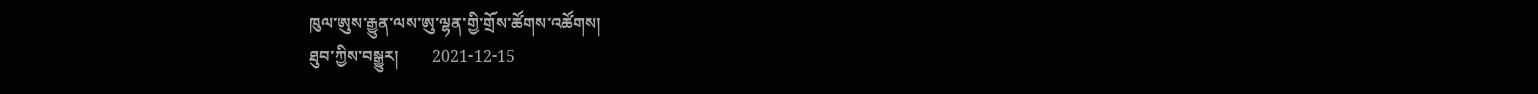ཁུལ་ཨུས་རྒྱུན་ལས་ཨུ་ལྷན་གྱི་གྲོས་ཚོགས་འཚོགས།
ཐུབ་ཀྱིས་བསྒྱུར།        2021-12-15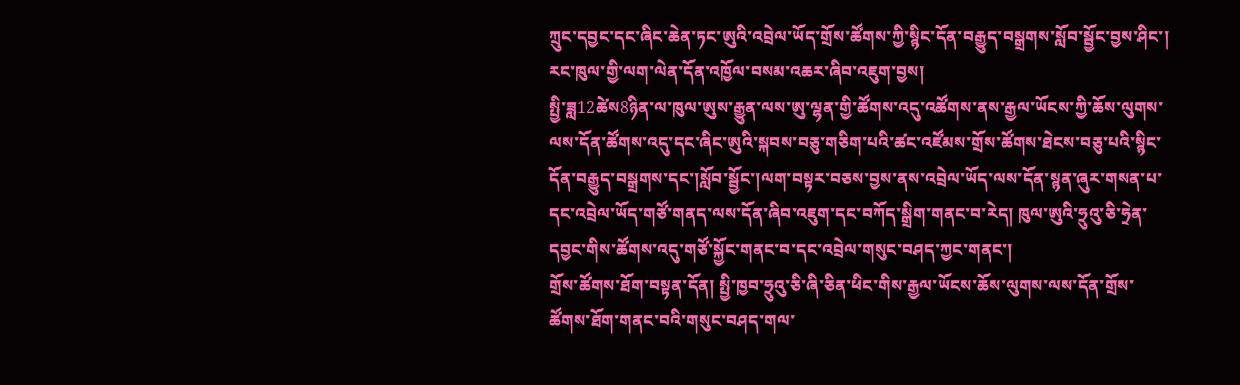ཀྲུང་དབྱང་དང་ཞིང་ཆེན་ཏང་ཨུའི་འབྲེལ་ཡོད་གྲོས་ཚོགས་ཀྱི་སྙིང་དོན་བརྒྱུད་བསྒྲགས་སློབ་སྦྱོང་བྱས་ཤིང་། རང་ཁུལ་གྱི་ལག་ལེན་དོན་འཁྱོལ་བསམ་འཆར་ཞིབ་འཇུག་བྱས།
སྤྱི་ཟླ12ཚེས8ཉིན་ལ་ཁུལ་ཨུས་རྒྱུན་ལས་ཨུ་ལྷན་གྱི་ཚོགས་འདུ་འཚོགས་ནས་རྒྱལ་ཡོངས་ཀྱི་ཆོས་ལུགས་ལས་དོན་ཚོགས་འདུ་དང་ཞིང་ཨུའི་སྐབས་བཅུ་གཅིག་པའི་ཚང་འཛོམས་གྲོས་ཚོགས་ཐེངས་བཅུ་པའི་སྙིང་དོན་བརྒྱུད་བསྒྲགས་དང་།སློབ་སྦྱོང་།ལག་བསྟར་བཅས་བྱས་ནས་འབྲེལ་ཡོད་ལས་དོན་སྙན་ཞུར་གསན་པ་དང་འབྲེལ་ཡོད་གཙོ་གནད་ལས་དོན་ཞིབ་འཇུག་དང་བཀོད་སྒྲིག་གནང་བ་རེད། ཁུལ་ཨུའི་ཧྲུའུ་ཅི་ཧྲེན་དབྱང་གིས་ཚོགས་འདུ་གཙོ་སྐྱོང་གནང་བ་དང་འབྲེལ་གསུང་བཤད་ཀྱང་གནང་།
གྲོས་ཚོགས་ཐོག་བསྟན་དོན། སྤྱི་ཁྱབ་ཧྲུའུ་ཅི་ཞི་ཅིན་ཕིང་གིས་རྒྱལ་ཡོངས་ཆོས་ལུགས་ལས་དོན་གྲོས་ཚོགས་ཐོག་གནང་བའི་གསུང་བཤད་གལ་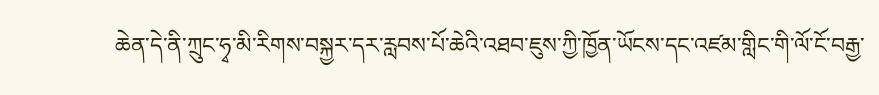ཆེན་དེ་ནི་ཀྲུང་ཧྭ་མི་རིགས་བསྐྱར་དར་རླབས་པོ་ཆེའི་འཐབ་ཇུས་ཀྱི་ཁྱོན་ཡོངས་དང་འཛམ་གླིང་གི་ལོ་ངོ་བརྒྱ་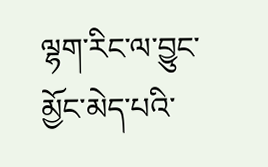ལྷག་རིང་ལ་བྱུང་མྱོང་མེད་པའི་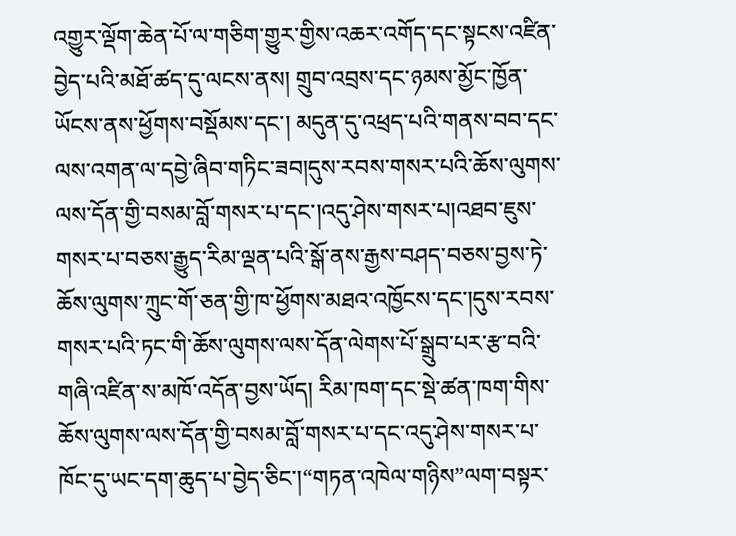འགྱུར་ལྡོག་ཆེན་པོ་ལ་གཅིག་གྱུར་གྱིས་འཆར་འགོད་དང་སྟངས་འཛིན་བྱེད་པའི་མཐོ་ཚད་དུ་ལངས་ནས། གྲུབ་འབྲས་དང་ཉམས་མྱོང་ཁྱོན་ཡོངས་ནས་ཕྱོགས་བསྡོམས་དང་། མདུན་དུ་འཕྲད་པའི་གནས་བབ་དང་ལས་འགན་ལ་དབྱེ་ཞིབ་གཏིང་ཟབ།དུས་རབས་གསར་པའི་ཆོས་ལུགས་ལས་དོན་གྱི་བསམ་བློ་གསར་པ་དང་།འདུ་ཤེས་གསར་པ།འཐབ་ཇུས་གསར་པ་བཅས་རྒྱུད་རིམ་ལྡན་པའི་སྒོ་ནས་རྒྱས་བཤད་བཅས་བྱས་ཏེ་ཆོས་ལུགས་ཀྲུང་གོ་ཅན་གྱི་ཁ་ཕྱོགས་མཐའ་འཁྱོངས་དང་།དུས་རབས་གསར་པའི་ཏང་གི་ཆོས་ལུགས་ལས་དོན་ལེགས་པོ་སྒྲུབ་པར་རྩ་བའི་གཞི་འཛིན་ས་མཁོ་འདོན་བྱས་ཡོད། རིམ་ཁག་དང་སྡེ་ཚན་ཁག་གིས་ཆོས་ལུགས་ལས་དོན་གྱི་བསམ་བློ་གསར་པ་དང་འདུ་ཤེས་གསར་པ་ཁོང་དུ་ཡང་དག་ཆུད་པ་བྱེད་ཅིང་།“གཏན་འཁེལ་གཉིས”ལག་བསྟར་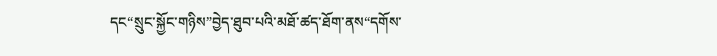དང“སྲུང་སྐྱོང་གཉིས”བྱེད་ཐུབ་པའི་མཐོ་ཚད་ཐོག་ནས“དགོས་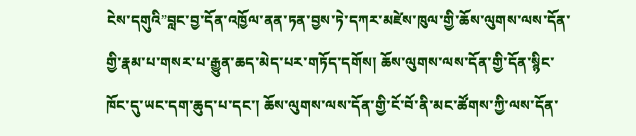ངེས་དགུའི”བླང་བྱ་དོན་འཁྱོལ་ནན་ཏན་བྱས་ཏེ་དཀར་མཛེས་ཁུལ་གྱི་ཆོས་ལུགས་ལས་དོན་གྱི་རྣམ་པ་གསར་པ་རྒྱུན་ཆད་མེད་པར་གཏོད་དགོས། ཆོས་ལུགས་ལས་དོན་གྱི་དོན་སྙིང་ཁོང་དུ་ཡང་དག་ཆུད་པ་དང་། ཆོས་ལུགས་ལས་དོན་གྱི་ངོ་བོ་ནི་མང་ཚོགས་ཀྱི་ལས་དོན་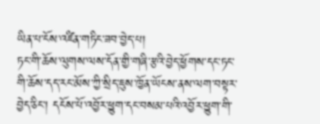ཡིན་པ་ངོས་འཛིན་གཏིང་ཟབ་བྱེད་པ།
ཏང་གི་ཆོས་ལུགས་ལས་དོན་གྱི་གཞི་རྩའི་བྱེད་ཕྱོགས་དང་ཏང་གི་ཆོས་དད་རང་མོས་ཀྱི་སྲིད་ཇུས་ཁྱོན་ཡོངས་ནས་ལག་བསྟར་བྱེད་ཅིང་། དངོས་པོ་འབྱོར་ཕྱུག་དང་བསམ་པའི་འབྱོར་ཕྱུག་གི་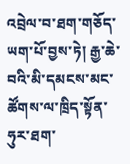འབྲེལ་བ་ཐག་གཅོད་ཡག་པོ་བྱས་ཏེ། རྒྱ་ཆེ་བའི་མི་དམངས་མང་ཚོགས་ལ་ཁྲིད་སྟོན་ཧུར་ཐག་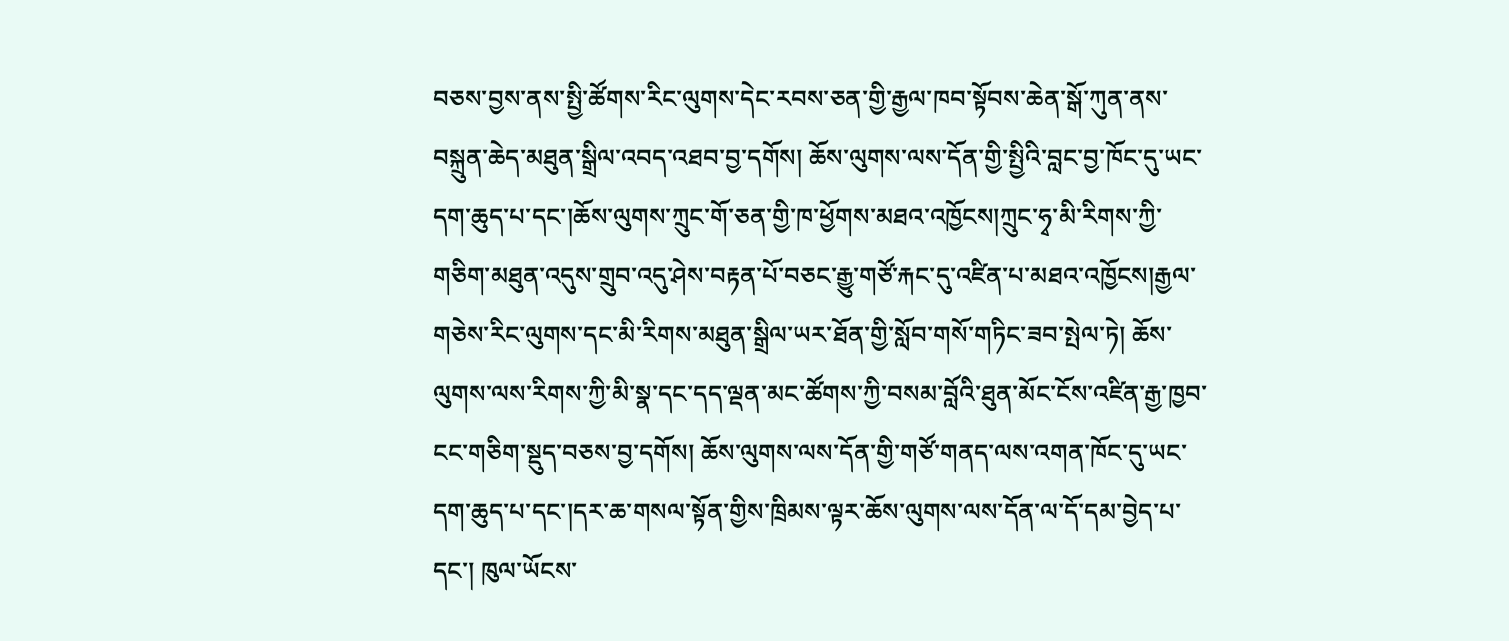བཅས་བྱས་ནས་སྤྱི་ཚོགས་རིང་ལུགས་དེང་རབས་ཅན་གྱི་རྒྱལ་ཁབ་སྟོབས་ཆེན་སྒོ་ཀུན་ནས་བསྐྲུན་ཆེད་མཐུན་སྒྲིལ་འབད་འཐབ་བྱ་དགོས། ཆོས་ལུགས་ལས་དོན་གྱི་སྤྱིའི་བླང་བྱ་ཁོང་དུ་ཡང་དག་ཆུད་པ་དང་།ཆོས་ལུགས་ཀྲུང་གོ་ཅན་གྱི་ཁ་ཕྱོགས་མཐའ་འཁྱོངས།ཀྲུང་ཧྭ་མི་རིགས་ཀྱི་གཅིག་མཐུན་འདུས་གྲུབ་འདུ་ཤེས་བརྟན་པོ་བཅང་རྒྱུ་གཙོ་རྐང་དུ་འཛིན་པ་མཐའ་འཁྱོངས།རྒྱལ་གཅེས་རིང་ལུགས་དང་མི་རིགས་མཐུན་སྒྲིལ་ཡར་ཐོན་གྱི་སློབ་གསོ་གཏིང་ཟབ་སྤེལ་ཏེ། ཆོས་ལུགས་ལས་རིགས་ཀྱི་མི་སྣ་དང་དད་ལྡན་མང་ཚོགས་ཀྱི་བསམ་བློའི་ཐུན་མོང་ངོས་འཛིན་རྒྱ་ཁྱབ་ངང་གཅིག་སྡུད་བཅས་བྱ་དགོས། ཆོས་ལུགས་ལས་དོན་གྱི་གཙོ་གནད་ལས་འགན་ཁོང་དུ་ཡང་དག་ཆུད་པ་དང་།དར་ཆ་གསལ་སྟོན་གྱིས་ཁྲིམས་ལྟར་ཆོས་ལུགས་ལས་དོན་ལ་དོ་དམ་བྱེད་པ་དང་། ཁུལ་ཡོངས་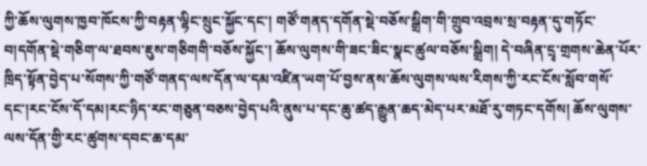ཀྱི་ཆོས་ལུགས་ཁྱབ་ཁོངས་ཀྱི་བརྟན་ལྷིང་སྲུང་སྐྱོང་དང་། གཙོ་གནད་དགོན་སྡེ་བཅོས་སྒྲིག་གི་གྲུབ་འབྲས་སྲ་བརྟན་དུ་གཏོང་བ།དགོན་སྡེ་གཅིག་ལ་ཐབས་ཇུས་གཅིགགི་བཅོས་སྐྱོང་། ཆོས་ལུགས་གི་ཟང་ཟིང་སྣང་ཚུལ་བཅོས་སྒྲིག། དེ་བཞིན་དྲྭ་གྲགས་ཆེན་པོར་ཁྲིད་སྟོན་བྱེད་པ་སོགས་ཀྱི་གཙོ་གནད་ལས་དོན་ལ་དམ་འཛིན་ཡག་པོ་བྱས་ནས་ཆོས་ལུགས་ལས་རིགས་ཀྱི་རང་ངོས་སློབ་གསོ་དང་།རང་ངོས་དོ་དམ།རང་ཉིད་རང་གཅུན་བཅས་བྱེད་པའི་ནུས་པ་དང་ཆུ་ཚད་རྒྱུན་ཆད་མེད་པར་མཐོ་རུ་གཏང་དགོས། ཆོས་ལུགས་ལས་དོན་གྱི་རང་ཚུགས་དབང་ཆ་དམ་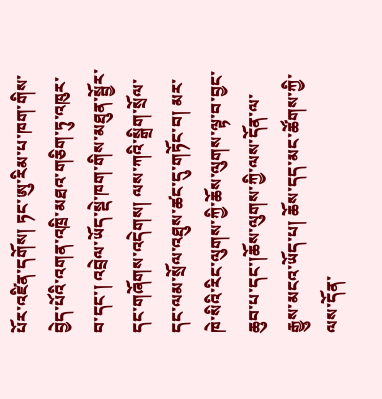པོར་འཛིན་དགོས། ཏང་ཨུ་རིམ་པ་ཁག་གིས་བྱེད་པོའི་འགན་འཁྲི་མཐའ་གཅིག་ཏུ་འཁུར་བ་དང་། འབྲེལ་ཡོད་སྡེ་ཁག་གིས་མཐུན་སྦྱོར་དང་གཞོགས་འདེགས། ལས་ཀའི་སྒྲིག་སྲོལ་དང་ལམ་སྲོལ་འཐུས་ཚང་དུ་གཏོང་བ། མར་ཁེ་སིའི་རིང་ལུགས་ཀྱི་ཆོས་ལུགས་ལྟ་བ་བྱང་ཆུབ་པ་དང་།ཆོས་ལུགས་ཀྱི་ལས་དོན་ལ་རྒྱུས་མངའ་ཡོད་པ། ཆོས་དད་མང་ཚོགས་ཀྱི་ལས་དོན་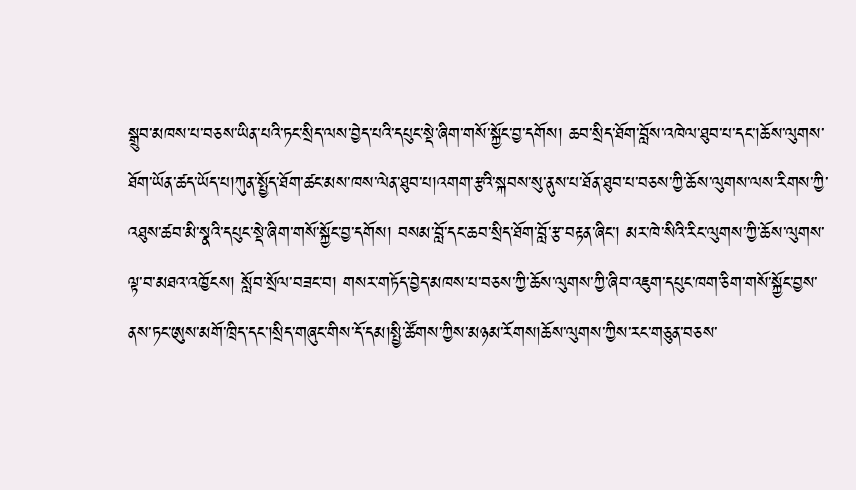སྒྲུབ་མཁས་པ་བཅས་ཡིན་པའི་ཏང་སྲིད་ལས་བྱེད་པའི་དཔུང་སྡེ་ཞིག་གསོ་སྐྱོང་བྱ་དགོས། ཆབ་སྲིད་ཐོག་བློས་འཁེལ་ཐུབ་པ་དང་།ཆོས་ལུགས་ཐོག་ཡོན་ཚད་ཡོད་པ།ཀུན་སྤྱོད་ཐོག་ཚང་མས་ཁས་ལེན་ཐུབ་པ།འགག་རྩའི་སྐབས་སུ་ནུས་པ་ཐོན་ཐུབ་པ་བཅས་ཀྱི་ཆོས་ལུགས་ལས་རིགས་ཀྱི་འཐུས་ཚབ་མི་སྣའི་དཔུང་སྡེ་ཞིག་གསོ་སྐྱོང་བྱ་དགོས། བསམ་བློ་དང་ཆབ་སྲིད་ཐོག་བློ་རྩ་བརྟན་ཞིང་། མར་ཁེ་སིའི་རིང་ལུགས་ཀྱི་ཆོས་ལུགས་ལྟ་བ་མཐའ་འཁྱོངས། སློབ་སྲོལ་བཟང་བ། གསར་གཏོད་བྱེད་མཁས་པ་བཅས་ཀྱི་ཆོས་ལུགས་ཀྱི་ཞིབ་འཇུག་དཔུང་ཁག་ཅིག་གསོ་སྐྱོང་བྱས་ནས་ཏང་ཨུས་མགོ་ཁྲིད་དང་།སྲིད་གཞུང་གིས་དོ་དམ།སྤྱི་ཚོགས་ཀྱིས་མཉམ་རོགས།ཆོས་ལུགས་ཀྱིས་རང་གཅུན་བཅས་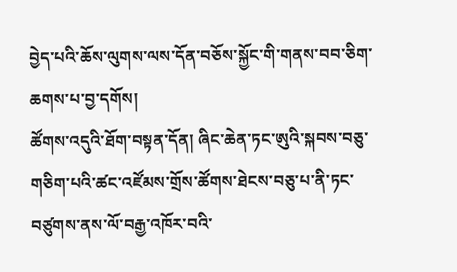བྱེད་པའི་ཆོས་ལུགས་ལས་དོན་བཅོས་སྐྱོང་གི་གནས་བབ་ཅིག་ཆགས་པ་བྱ་དགོས།
ཚོགས་འདུའི་ཐོག་བསྟན་དོན། ཞིང་ཆེན་ཏང་ཨུའི་སྐབས་བཅུ་གཅིག་པའི་ཚང་འཛོམས་གྲོས་ཚོགས་ཐེངས་བཅུ་པ་ནི་ཏང་བཙུགས་ནས་ལོ་བརྒྱ་འཁོར་བའི་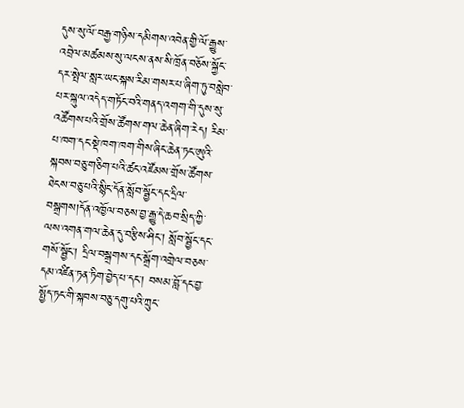དུས་སུ་ལོ་བརྒྱ་གཉིས་དམིགས་འབེན་གྱི་ལོ་རྒྱུས་འབྲེལ་མཚམས་སུ་ལངས་ནས་སི་ཁྲོན་བཅོས་སྐྱོང་དར་སྤེལ་སླར་ཡང་སྐས་རིམ་གསར་པ་ཞིག་ཏུ་བསླེབ་པར་སྐུལ་འདེད་གཏོང་བའི་གནད་འགག་གི་དུས་སུ་འཚོགས་པའི་གྲོས་ཚོགས་གལ་ཆེན་ཞིག་རེད། རིམ་པ་ཁག་དང་སྡེ་ཁག་ཁག་གིས་ཞིང་ཆེན་ཏང་ཨུའི་སྐབས་བཅུ་གཅིག་པའི་ཚང་འཛོམས་གྲོས་ཚོགས་ཐེངས་བཅུ་པའི་སྙིང་དོན་སློབ་སྦྱོང་དང་དྲིལ་བསྒྲགས།དོན་འཁྱོལ་བཅས་བྱ་རྒྱུ་དེ་ཆབ་སྲིད་ཀྱི་ལས་འགན་གལ་ཆེན་དུ་བརྩིས་ཤིང་། སློབ་སྦྱོང་དང་གསོ་སྦྱོང་། དྲིལ་བསྒྲགས་དང་སྒྲོག་འགྲེལ་བཅས་དམ་འཛིན་ཏན་ཏིག་བྱེད་པ་དང་། བསམ་བློ་དང་བྱ་སྤྱོད་ཏང་གི་སྐབས་བཅུ་དགུ་པའི་ཀྲུང་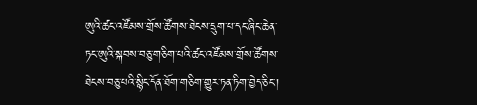ཨུའི་ཚང་འཛོམས་གྲོས་ཚོགས་ཐེངས་དྲུག་པ་དང་ཞིང་ཆེན་ཏང་ཨུའི་སྐབས་བཅུ་གཅིག་པའི་ཚང་འཛོམས་གྲོས་ཚོགས་ཐེངས་བཅུ་པའི་སྙིང་དོན་ཐོག་གཅིག་གྱུར་ཏན་ཏིག་བྱེད་ཅིང་།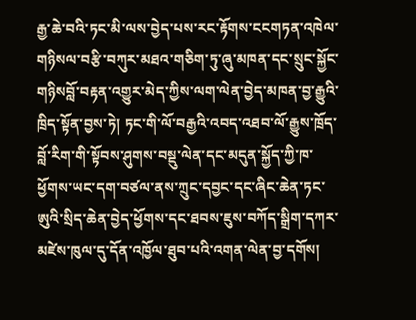རྒྱ་ཆེ་བའི་ཏང་མི་ལས་བྱེད་པས་རང་རྟོགས་ངངགཏན་འཁེལ་གཉིསལ་བརྩི་བཀུར་མཐའ་གཅིག་ཏུ་ཞུ་མཁན་དང་སྲུང་སྐྱོང་གཉིསབློ་བརྟན་འགྱུར་མེད་ཀྱིས་ལག་ལེན་བྱེད་མཁན་བྱ་རྒྱུའི་ཁྲིད་སྟོན་བྱས་ཏེ། ཏང་གི་ལོ་བརྒྱའི་འབད་འཐབ་ལོ་རྒྱུས་ཁྲོད་བློ་རིག་གི་སྟོབས་ཤུགས་བསྡུ་ལེན་དང་མདུན་སྐྱོད་ཀྱི་ཁ་ཕྱོགས་ཡང་དག་བཙལ་ནས་ཀྲུང་དབྱང་དང་ཞིང་ཆེན་ཏང་ཨུའི་སྲིད་ཆེན་བྱེད་ཕྱོགས་དང་ཐབས་ཇུས་བཀོད་སྒྲིག་དཀར་མཛེས་ཁུལ་དུ་དོན་འཁྱོལ་ཐུབ་པའི་འགན་ལེན་བྱ་དགོས།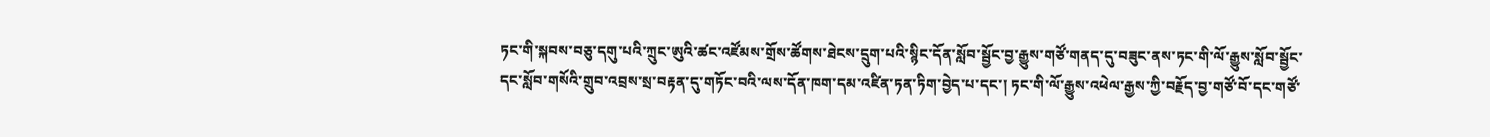ཏང་གི་སྐབས་བཅུ་དགུ་པའི་ཀྲུང་ཨུའི་ཚང་འཛོམས་གྲོས་ཚོགས་ཐེངས་དྲུག་པའི་སྙིང་དོན་སློབ་སྦྱོང་བྱ་རྒྱུས་གཙོ་གནད་དུ་བཟུང་ནས་ཏང་གི་ལོ་རྒྱུས་སློབ་སྦྱོང་དང་སློབ་གསོའི་གྲུབ་འབྲས་སྲ་བརྟན་དུ་གཏོང་བའི་ལས་དོན་ཁག་དམ་འཛིན་ཏན་ཏིག་བྱེད་པ་དང་། ཏང་གི་ལོ་རྒྱུས་འཕེལ་རྒྱས་ཀྱི་བརྗོད་བྱ་གཙོ་བོ་དང་གཙོ་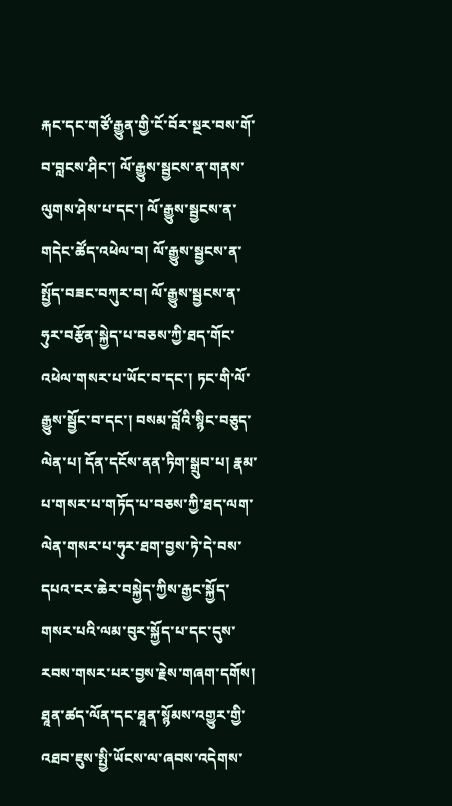རྐང་དང་གཙོ་རྒྱུན་གྱི་ངོ་བོར་སྔར་བས་གོ་བ་བླངས་ཤིང་། ལོ་རྒྱུས་སྦྱངས་ན་གནས་ལུགས་ཤེས་པ་དང་། ལོ་རྒྱུས་སྦྱངས་ན་གདེང་ཚོད་འཕེལ་བ། ལོ་རྒྱུས་སྦྱངས་ན་སྤྱོད་བཟང་བཀུར་བ། ལོ་རྒྱུས་སྦྱངས་ན་ཧུར་བརྩོན་སྐྱེད་པ་བཅས་ཀྱི་ཐད་གོང་འཕེལ་གསར་པ་ཡོང་བ་དང་། ཏང་གི་ལོ་རྒྱུས་སྦྱོང་བ་དང་། བསམ་བློའི་སྙིང་བཅུད་ལེན་པ། དོན་དངོས་ནན་ཏིག་སྒྲུབ་པ། རྣམ་པ་གསར་པ་གཏོད་པ་བཅས་ཀྱི་ཐད་ལག་ལེན་གསར་པ་ཧུར་ཐག་བྱས་ཏེ་དེ་བས་དཔའ་ངར་ཆེར་བསྐྱེད་ཀྱིས་རྒྱང་སྐྱོད་གསར་པའི་ལམ་བུར་སྐྱོད་པ་དང་དུས་རབས་གསར་པར་བྱས་རྗེས་གཞག་དགོས། ཐཱན་ཚད་ལོན་དང་ཐཱན་སྙོམས་འགྱུར་གྱི་འཐབ་ཇུས་སྤྱི་ཡོངས་ལ་ཞབས་འདེགས་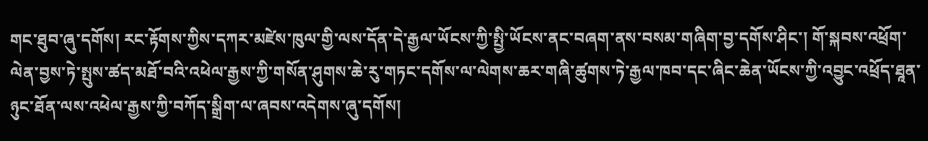གང་ཐུབ་ཞུ་དགོས། རང་རྟོགས་ཀྱིས་དཀར་མཛེས་ཁུལ་གྱི་ལས་དོན་དེ་རྒྱལ་ཡོངས་ཀྱི་སྤྱི་ཡོངས་ནང་བཞག་ནས་བསམ་གཞིག་བྱ་དགོས་ཤིང་། གོ་སྐབས་འཕྲོག་ལེན་བྱས་ཏེ་སྤུས་ཚད་མཐོ་བའི་འཕེལ་རྒྱས་ཀྱི་གསོན་ཤུགས་ཆེ་རུ་གཏང་དགོས་ལ་ལེགས་ཆར་གཞི་ཚུགས་ཏེ་རྒྱལ་ཁབ་དང་ཞིང་ཆེན་ཡོངས་ཀྱི་འབྱུང་འཕྲོད་ཐཱན་ཉུང་ཐོན་ལས་འཕེལ་རྒྱས་ཀྱི་བཀོད་སྒྲིག་ལ་ཞབས་འདེགས་ཞུ་དགོས།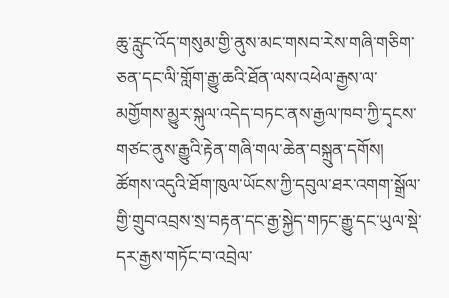ཆུ་རླུང་འོད་གསུམ་གྱི་ནུས་མང་གསབ་རེས་གཞི་གཅིག་ཅན་དང་ལི་གློག་རྒྱུ་ཆའི་ཐོན་ལས་འཕེལ་རྒྱས་ལ་མགྱོགས་མྱུར་སྐུལ་འདེད་བཏང་ནས་རྒྱལ་ཁབ་ཀྱི་དྭངས་གཙང་ནུས་རྒྱུའི་རྟེན་གཞི་གལ་ཆེན་བསྐྲུན་དགོས།
ཚོགས་འདུའི་ཐོག་ཁུལ་ཡོངས་ཀྱི་དབུལ་ཐར་འགག་སྒྲོལ་གྱི་གྲུབ་འབྲས་སྲ་བརྟན་དང་རྒྱ་སྐྱེད་གཏང་རྒྱུ་དང་ཡུལ་སྡེ་དར་རྒྱས་གཏོང་བ་འབྲེལ་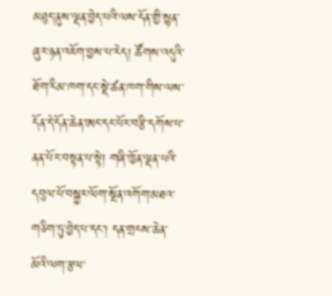མཐུད་ནུས་ལྡན་བྱེད་པའི་ལས་དོན་གྱི་སྙན་ཞུར་ཉན་འཇོག་བྱས་པ་རེད། ཚོགས་འདུའི་ཐོག་རིམ་ཁག་དང་སྡེ་ཚན་ཁག་གིས་ལས་དོན་དེ་དོན་ཆེན་ཨང་དང་པོར་བརྩི་དགོས་པ་ནན་པོར་བསྟན་པ་སྟེ། གཞི་ཁྱོན་ལྡན་པའི་དབུལ་པོ་བསྐྱར་ལོག་སྔོན་འགོག་མཐའ་གཅིག་ཏུ་བྱེད་པ་དང་། དན་གྲངས་ཆེན་མོའི་ལག་རྩལ་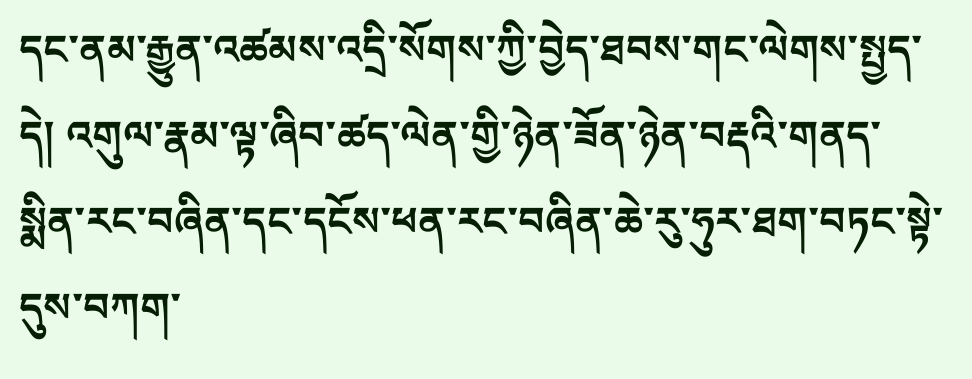དང་ནམ་རྒྱུན་འཚམས་འདྲི་སོགས་ཀྱི་བྱེད་ཐབས་གང་ལེགས་སྤྱད་དེ། འགུལ་རྣམ་ལྟ་ཞིབ་ཚད་ལེན་གྱི་ཉེན་ཟོན་ཉེན་བརྡའི་གནད་སྨིན་རང་བཞིན་དང་དངོས་ཕན་རང་བཞིན་ཆེ་རུ་ཧུར་ཐག་བཏང་སྟེ་དུས་བཀག་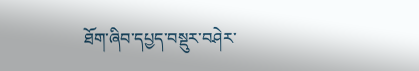ཐོག་ཞིབ་དཔྱད་བསྡུར་བཤེར་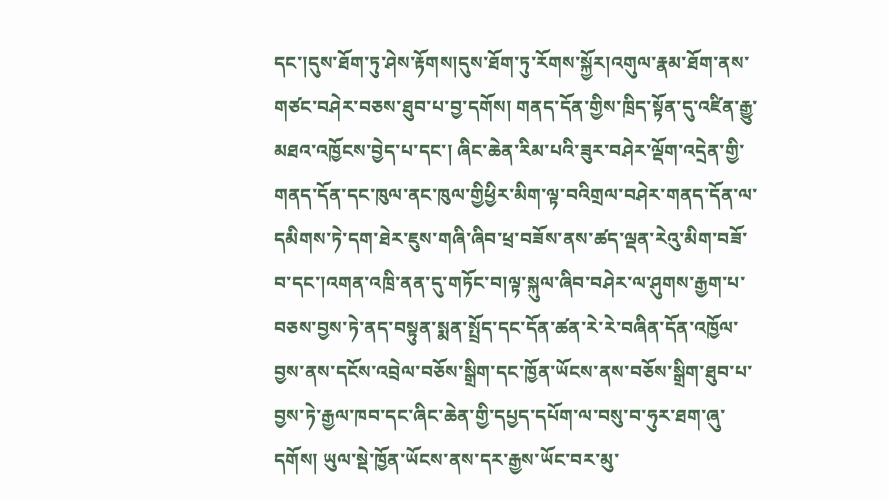དང་།དུས་ཐོག་ཏུ་ཤེས་རྟོགས།དུས་ཐོག་ཏུ་རོགས་སྐྱོར།འགུལ་རྣམ་ཐོག་ནས་གཙང་བཤེར་བཅས་ཐུབ་པ་བྱ་དགོས། གནད་དོན་གྱིས་ཁྲིད་སྟོན་དུ་འཛིན་རྒྱུ་མཐའ་འཁྱོངས་བྱེད་པ་དང་། ཞིང་ཆེན་རིམ་པའི་ཟུར་བཤེར་ལྡོག་འདྲེན་གྱི་གནད་དོན་དང་ཁུལ་ནང་ཁུལ་གྱིཕྱིར་མིག་ལྟ་བའིགྲལ་བཤེར་གནད་དོན་ལ་དམིགས་ཏེ་དག་ཐེར་ཇུས་གཞི་ཞིབ་ཕྲ་བཟོས་ནས་ཚད་ལྡན་རེའུ་མིག་བཟོ་བ་དང་།འགན་འཁྲི་ནན་དུ་གཏོང་བ།ལྟ་སྐུལ་ཞིབ་བཤེར་ལ་ཤུགས་རྒྱག་པ་བཅས་བྱས་ཏེ་ནད་བསྟུན་སྨན་སྤྲོད་དང་དོན་ཚན་རེ་རེ་བཞིན་དོན་འཁྱོལ་བྱས་ནས་དངོས་འབྲེལ་བཅོས་སྒྲིག་དང་ཁྱོན་ཡོངས་ནས་བཅོས་སྒྲིག་ཐུབ་པ་བྱས་ཏེ་རྒྱལ་ཁབ་དང་ཞིང་ཆེན་གྱི་དཔྱད་དཔོག་ལ་བསུ་བ་ཧུར་ཐག་ཞུ་དགོས། ཡུལ་སྡེ་ཁྱོན་ཡོངས་ནས་དར་རྒྱས་ཡོང་བར་མུ་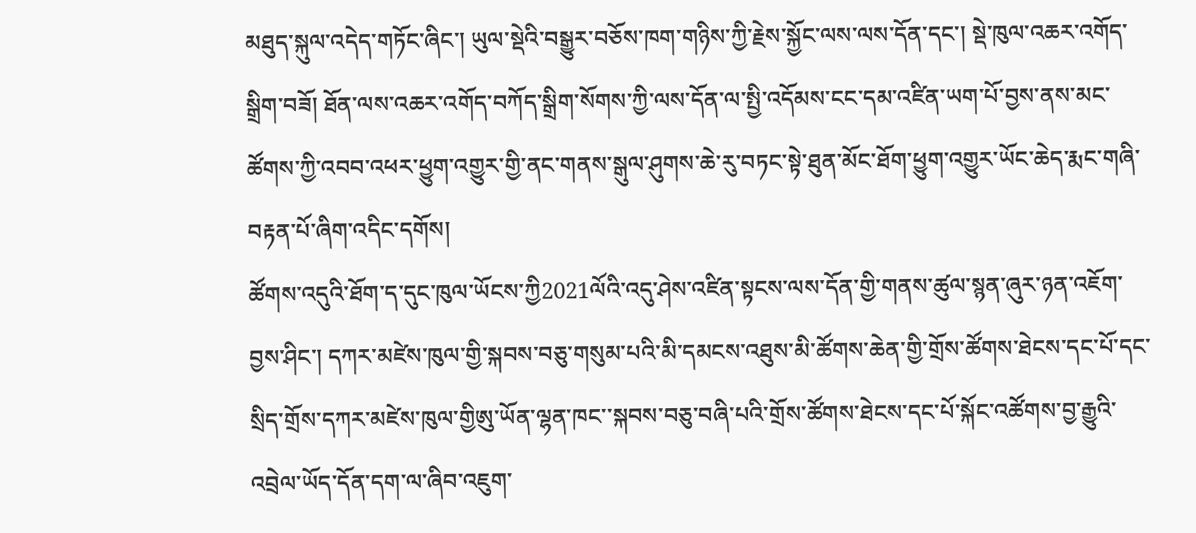མཐུད་སྐུལ་འདེད་གཏོང་ཞིང་། ཡུལ་སྡེའི་བསྒྱུར་བཅོས་ཁག་གཉིས་ཀྱི་རྗེས་སྐྱོང་ལས་ལས་དོན་དང་། སྡེ་ཁུལ་འཆར་འགོད་སྒྲིག་བཟོ། ཐོན་ལས་འཆར་འགོད་བཀོད་སྒྲིག་སོགས་ཀྱི་ལས་དོན་ལ་སྤྱི་འདོམས་ངང་དམ་འཛིན་ཡག་པོ་བྱས་ནས་མང་ཚོགས་ཀྱི་འབབ་འཕར་ཕྱུག་འགྱུར་གྱི་ནང་གནས་སྒུལ་ཤུགས་ཆེ་རུ་བཏང་སྟེ་ཐུན་མོང་ཐོག་ཕྱུག་འགྱུར་ཡོང་ཆེད་རྨང་གཞི་བརྟན་པོ་ཞིག་འདིང་དགོས།
ཚོགས་འདུའི་ཐོག་ད་དུང་ཁུལ་ཡོངས་ཀྱི2021ལོའི་འདུ་ཤེས་འཛིན་སྟངས་ལས་དོན་གྱི་གནས་ཚུལ་སྙན་ཞུར་ཉན་འཇོག་བྱས་ཤིང་། དཀར་མཛེས་ཁུལ་གྱི་སྐབས་བཅུ་གསུམ་པའི་མི་དམངས་འཐུས་མི་ཚོགས་ཆེན་གྱི་གྲོས་ཚོགས་ཐེངས་དང་པོ་དང་སྲིད་གྲོས་དཀར་མཛེས་ཁུལ་གྱིཨུ་ཡོན་ལྷན་ཁང་་སྐབས་བཅུ་བཞི་པའི་གྲོས་ཚོགས་ཐེངས་དང་པོ་སྐོང་འཚོགས་བྱ་རྒྱུའི་འབྲེལ་ཡོད་དོན་དག་ལ་ཞིབ་འཇུག་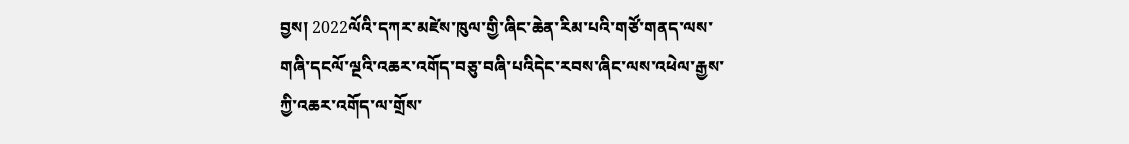བྱས། 2022ལོའི་དཀར་མཛེས་ཁུལ་གྱི་ཞིང་ཆེན་རིམ་པའི་གཙོ་གནད་ལས་གཞི་དངལོ་ལྔའི་འཆར་འགོད་བཅུ་བཞི་པའིདེང་རབས་ཞིང་ལས་འཕེལ་རྒྱས་ཀྱི་འཆར་འགོད་ལ་གྲོས་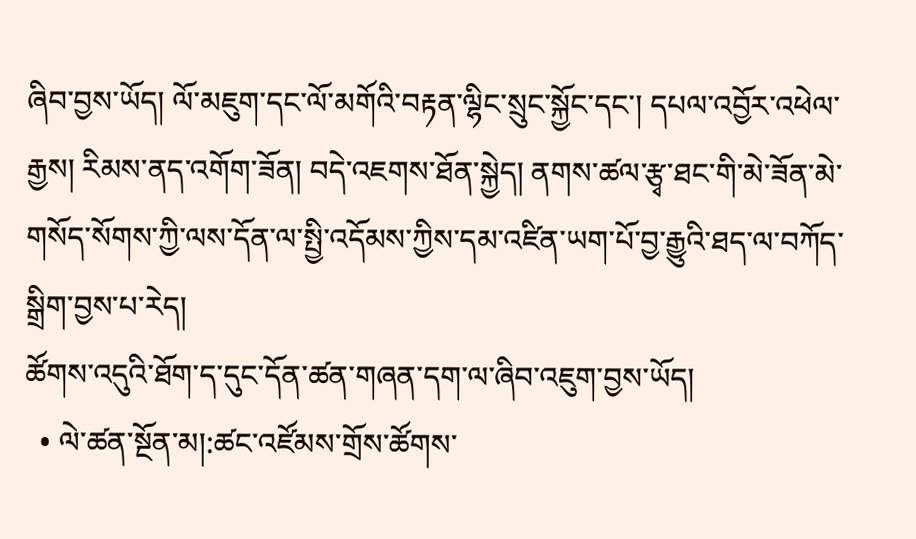ཞིབ་བྱས་ཡོད། ལོ་མཇུག་དང་ལོ་མགོའི་བརྟན་ལྷིང་སྲུང་སྐྱོང་དང་། དཔལ་འབྱོར་འཕེལ་རྒྱས། རིམས་ནད་འགོག་ཟོན། བདེ་འཇགས་ཐོན་སྐྱེད། ནགས་ཚལ་རྩྭ་ཐང་གི་མེ་ཟོན་མེ་གསོད་སོགས་ཀྱི་ལས་དོན་ལ་སྤྱི་འདོམས་ཀྱིས་དམ་འཛིན་ཡག་པོ་བྱ་རྒྱུའི་ཐད་ལ་བཀོད་སྒྲིག་བྱས་པ་རེད།
ཚོགས་འདུའི་ཐོག་ད་དུང་དོན་ཚན་གཞན་དག་ལ་ཞིབ་འཇུག་བྱས་ཡོད།
  • ལེ་ཚན་སྔོན་མ།:ཚང་འཛོམས་གྲོས་ཚོགས་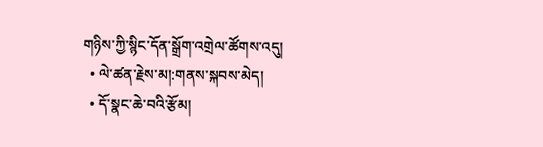གཉིས་ཀྱི་སྙིང་དོན་སྒྲོག་འགྲེལ་ཚོགས་འདུ།
  • ལེ་ཚན་རྗེས་མ།:གནས་སྐབས་མེད།
  • དོ་སྣང་ཆེ་བའི་རྩོམ།